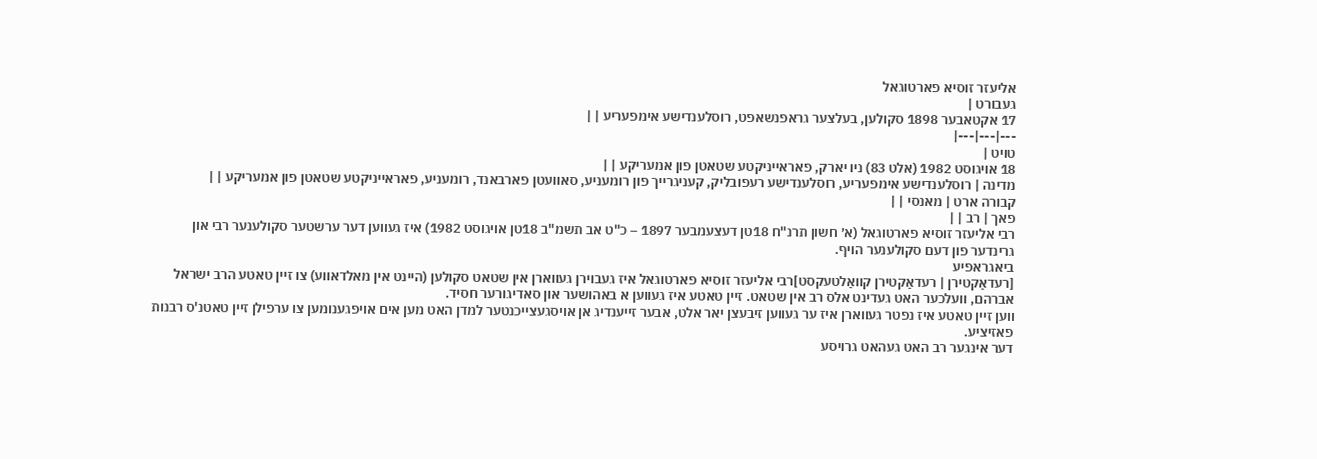אליעזר זוסיא פארטוגאל
געבורט |
17 אקטאבער 1898 סקולען, בעלצער גראפנשאפט, רוסלענדישע אימפעריע | |
---|---|---|
טויט |
18 אויגוסט 1982 (אלט 83) ניו יארק, פאראייניקטע שטאטן פון אמעריקע | |
מדינה | רוסלענדישע אימפעריע, רוסלענדישע רעפובליק, קעניגרייך פון רומעניע, סאוועטן פארבאנד, רומעניע, פאראייניקטע שטאטן פון אמעריקע | |
קבורה ארט | מאנסי | |
פאך | רב | |
רבי אליעזר זוסיא פארטוגאל (א׳ חשון תרנ"ח 18טן דעצעמבער 1897 – כ"ט אב תשמ"ב 18טן אויגוסט 1982) איז געווען דער ערשטער סקולענער רבי און גרינדער פון דעם סקולענער הויף.
ביאגראפיע
[רעדאַקטירן | רעדאַקטירן קוואַלטעקסט]רבי אליעזר זוסיא פארטוגאל איז געבוירן געווארן אין שטאט סקולען (היינט אין מאלדאווע) צו זיין טאטע הרב ישראל אברהם, וועלכער האט געדינט אלס רב אין שטאט. זיין טאטע איז געווען א באהושער און סאדיגורער חסיד.
ווען זיין טאטע איז נפטר געווארן איז ער געווען זיבעצן יאר אלט, אבער זייענדיג אן אויסגעצייכנטער למדן האט מען אים אויפגענומען צו ערפילן זיין טאטנ'ס רבנות פאזיציע.
דער אינגער רב האט געהאט גרויסע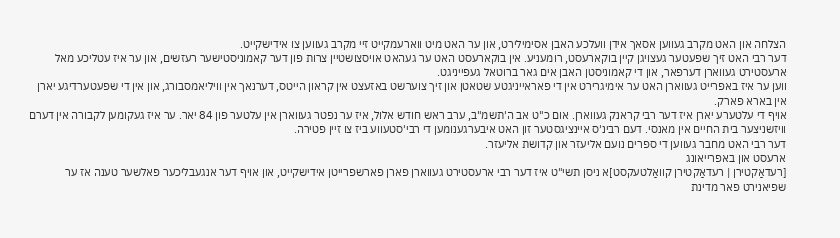הצלחה און האט מקרב געווען אסאך אידן וועלכע האבן אסימילירט, און ער האט מיט ווארעמקייט זיי מקרב געווען צו אידישקייט.
דער רבי האט זיך שפעטער געצויגן קיין בוקארעסט, רומעניע. אין בוקארעסט האט ער געהאט אויסצושטיין צרות פון דער קאמוניסטישער רעזשים, און ער איז עטליכע מאל ארעסטירט געווארן דערפאר, און די קאמוניסטן האבן אים גאר ברוטאל געפייניגט.
ווען ער איז באפרייט געווארן האט ער אימיגרירט אין די פאראייניגטע שטאטן און זיך צוערשט באזעצט אין קראון הייטס, דערנאך אין וויליאמסבורג, און אין די שפעטערדיגע יארן אין בארא פארק.
אויף די עלטערע יארן איז דער רבי קראנק געווארן. אום כ"ט אב ה'תשמ"ב, ערב ראש חודש אלול, איז ער נפטר געווארן אין עלטער פון 84 יאר. ער איז געקומען לקבורה אין דערם וויזשניצער בית החיים אין מאנסי. דעם רבינ'ס איינציגסטער זון האט איבערגענומען די רבי'סטעווע ביז צו זיין פטירה.
דער רבי האט מחבר געווען די ספרים נועם אליעזר און קדושת אליעזר.
ארעסט און באפרייאונג
[רעדאַקטירן | רעדאַקטירן קוואַלטעקסט]א ניסן תשי"ט איז דער רבי ארעסטירט געווארן פארן פארשפרייטן אידישקייט, און אויף דער אנגעבליכער פאלשער טענה אז ער שפיאנירט פאר מדינת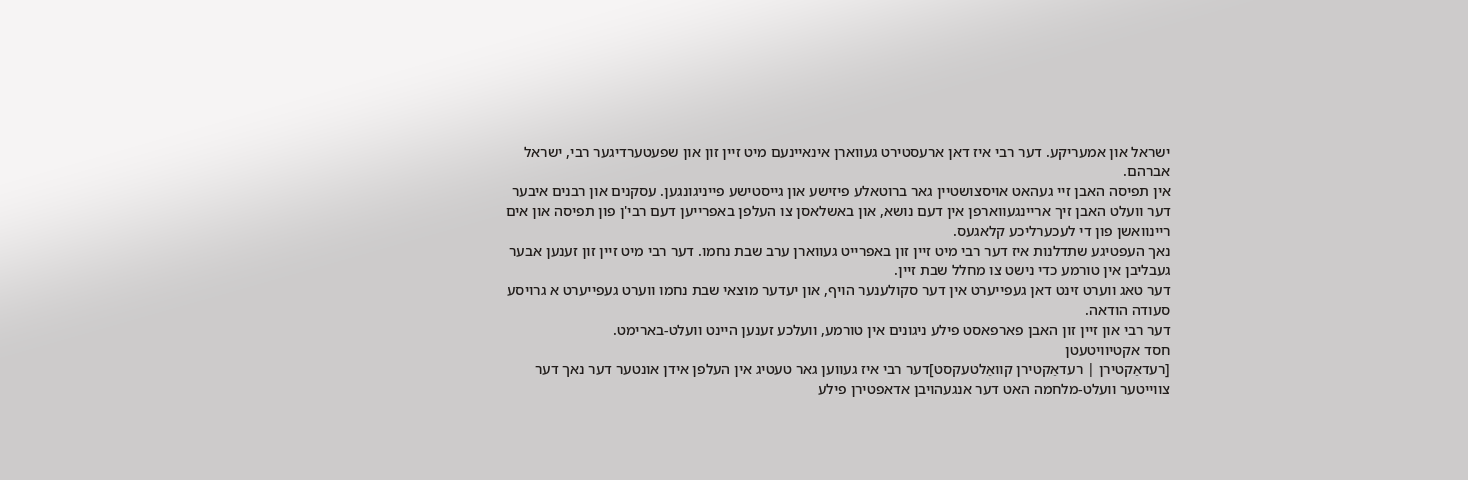ישראל און אמעריקע. דער רבי איז דאן ארעסטירט געווארן אינאיינעם מיט זיין זון און שפעטערדיגער רבי, ישראל אברהם.
אין תפיסה האבן זיי געהאט אויסצושטיין גאר ברוטאלע פיזישע און גייסטישע פייניגונגען. עסקנים און רבנים איבער דער וועלט האבן זיך אריינגעווארפן אין דעם נושא, און באשלאסן צו העלפן באפרייען דעם רבי'ן פון תפיסה און אים ריינוואשן פון די לעכערליכע קלאגעס.
נאך העפטיגע שתדלנות איז דער רבי מיט זיין זון באפרייט געווארן ערב שבת נחמו. דער רבי מיט זיין זון זענען אבער געבליבן אין טורמע כדי נישט צו מחלל שבת זיין.
דער טאג ווערט זינט דאן געפייערט אין דער סקולענער הויף, און יעדער מוצאי שבת נחמו ווערט געפייערט א גרויסע סעודה הודאה.
דער רבי און זיין זון האבן פארפאסט פילע ניגונים אין טורמע, וועלכע זענען היינט וועלט-בארימט.
חסד אקטיוויטעטן
[רעדאַקטירן | רעדאַקטירן קוואַלטעקסט]דער רבי איז געווען גאר טעטיג אין העלפן אידן אונטער דער נאך דער צווייטער וועלט-מלחמה האט דער אנגעהויבן אדאפטירן פילע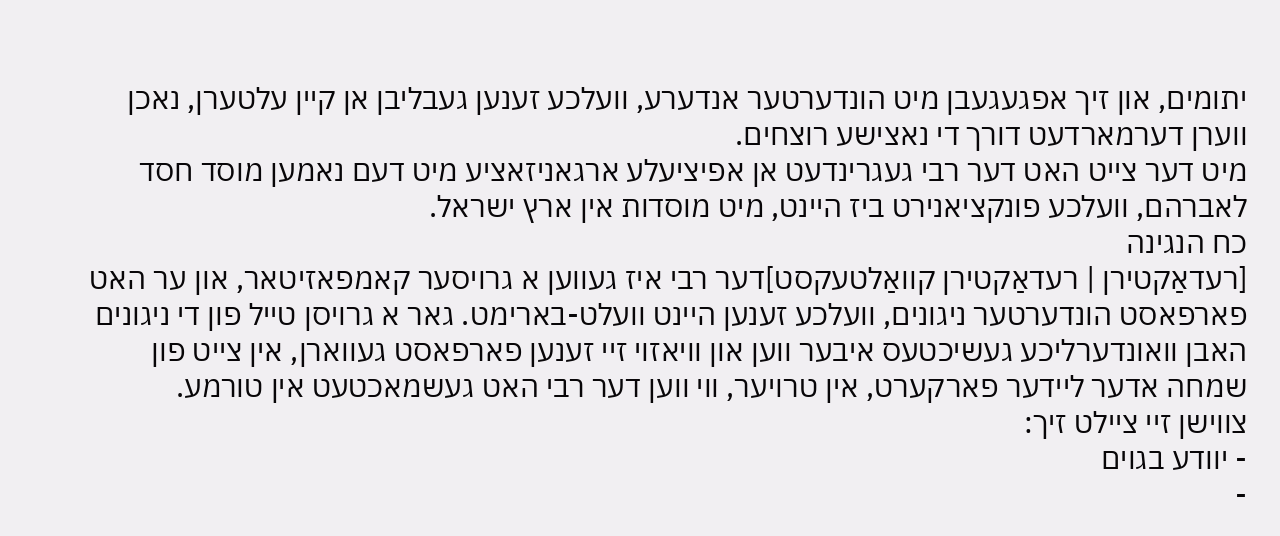יתומים, און זיך אפגעגעבן מיט הונדערטער אנדערע, וועלכע זענען געבליבן אן קיין עלטערן, נאכן ווערן דערמארדעט דורך די נאצישע רוצחים.
מיט דער צייט האט דער רבי געגרינדעט אן אפיציעלע ארגאניזאציע מיט דעם נאמען מוסד חסד לאברהם, וועלכע פונקציאנירט ביז היינט, מיט מוסדות אין ארץ ישראל.
כח הנגינה
[רעדאַקטירן | רעדאַקטירן קוואַלטעקסט]דער רבי איז געווען א גרויסער קאמפאזיטאר, און ער האט פארפאסט הונדערטער ניגונים, וועלכע זענען היינט וועלט-בארימט. גאר א גרויסן טייל פון די ניגונים האבן וואונדערליכע געשיכטעס איבער ווען און וויאזוי זיי זענען פארפאסט געווארן, אין צייט פון שמחה אדער ליידער פארקערט, אין טרויער, ווי ווען דער רבי האט געשמאכטעט אין טורמע.
צווישן זיי ציילט זיך:
- יוודע בגוים
-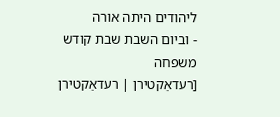ליהודים היתה אורה
- וביום השבת שבת קודש
משפחה
[רעדאַקטירן | רעדאַקטירן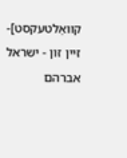קוואַלטעקסט]- זיין זון - ישראל אברהם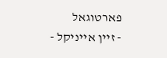פארטוגאל
- זיין אייניקל -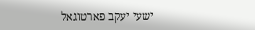ישעי יעקב פארטוגאל